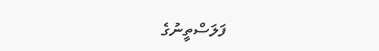ފަލަސްތީނުގެ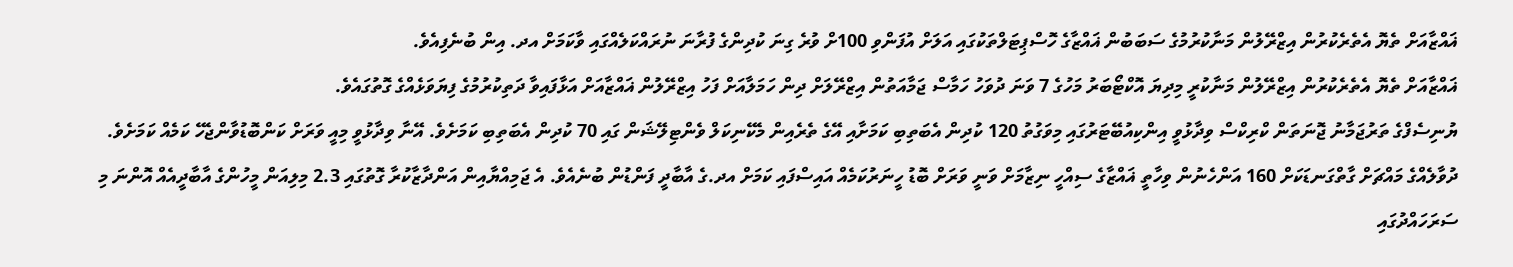ޣައްޒާއަށް ތެޔޮ އެތެރެކުރުން އިޒްރޭލުން މަނާކުރުމުގެ ސަބަބުން ޣައްޒާގެ ހޮސްޕިޓަލްތަކުގައި އަލަށް އުފަންވި 100ށް ވުރެ ގިނަ ކުދިންގެ ފުރާނަ ނުރައްކަލެއްގައި ވާކަމަށް އދ. އިން ބުނެފިއެވެ.
ޣައްޒާއަށް ތެޔޮ އެތެރެކުރުން އިޒްރޭލުން މަނާކުރީ މިދިޔަ އޮކްޓޯބަރު މަހުގެ 7 ވަނަ ދުވަހު ހަމާސް ޖަމާއަތުން އިޒްރޭލަށް ދިން ހަމަލާއަށް ފަހު އިޒްރޭލުން ޣައްޒާއަށް އަޅާފައިވާ ދަތިކުރުމުގެ ފިޔަވަޅެއްގެ ގޮތުގައެވެ.
ޔުނިސެފްގެ ތަރުޖަމާނު ޖޮނަތަން ކްރިކްސް ވިދާޅުވީ އިންކިއުބޭޓަރުގައި މިވަގުތު 120 ކުދިން އެބަތިބި ކަމަށާއި އޭގެ ތެރެއިން މެކޭނިކަލް ވެންޓިލޭޝަން ގައި 70 ކުދިން އެބަތިބި ކަމަށެވެ. އޭނާ ވިދާޅުވީ މިއީ ވަރަށް ކަންބޮޑުވާންޖެހޭ ކަމެއް ކަމަށެވެ.
ދުވާލެއްގެ މައްޗަށް ގާތްގަނޑަކަށް 160 އަންހެނުން ވިހާތީ ޣައްޒާގެ ސިއްހީ ނިޒާމަށް ވަނީ ވަރަށް ބޮޑު ހީނަރުކަމެއް އައިސްފައި ކަމަށް އދ.ގެ އާބާދީ ފަންޑުން ބުނެއެވެ. އެ ޖަމިއްޔާއިން އަންދާޒާކުރާ ގޮތުގައި 2.3 މިލިއަން މީހުންގެ އާބާދީއެއް އޮންނަ މި ސަރަހައްދުގައި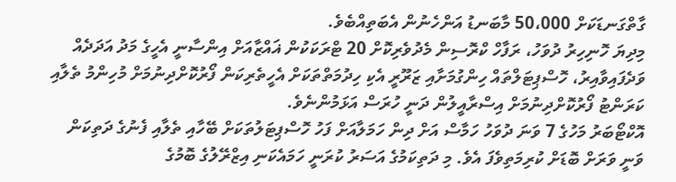ގާތްގަނޑަކަށް 50،000 މާބަނޑު އަންހެނުން އެބަތިއްބެވެ.
މިދިޔަ ހޮނިހިރު ދުވަހު، ރަފާހް ކްރޮސިން މެދުވެރިކޮށް 20 ޓްރަކަކުން ޣައްޒާއަށް އިންސާނީ އެހީގެ މަދު އަދަދެއް ވަދެފައިވާއިރު، ހޮސްޕިޓަލްތައް ހިންގުމަށާއި ޒަރޫރީ އެކި ހިދުމަތްތަކަށް އެހީތެރިކަން ފޯރުކޮށްދިނުމަށް މުހިންމު ތެލާއި ކަރަންޓު ފޯރުކޮށްދިނުމަށް އިސްރާއީލުން ދަނީ ހުރަސް އަޅަމުންނެވެ.
އޮކްޓޯބަރު މަހުގެ 7 ވަނަ ދުވަހު ހަމާސް އަށް ދިން ހަމަލާއަށް ފަހު ހޮސްޕިޓަލުތަކަށް ބޭހާއި ތެލާއި ފެނުގެ ދަތިކަން ވަނީ ވަރަށް ބޮޑަށް ކުރިމަތިވެފަ އެވެ. މި ދަތިކަމުގެ އަސަރު ކުރަނީ ހަމައެކަނި އިޒްރޭލުގެ ބޮމުގެ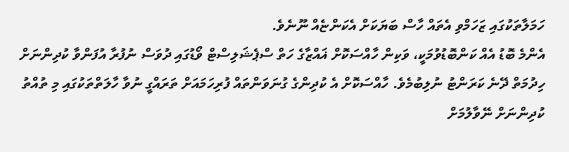ހަމަލާތަކުގައި ޒަހަމްވި އެތައް ހާސް ބަޔަކަށް އެކަންޏެއް ނޫނެވެ.
އެންމެ ބޮޑު އެއް ކަންބޮޑުވުމަކީ، ވަކިން ހާއްސަކޮށް ޣައްޒާގެ ހަތް ސްޕެޝަލިސްޓް ވޯޑުގައި ދުވަސް ނުފުރާ އުފަންވާ ކުދިންނަށް ހިދުމަތް ދޭނެ ކަރަންޓު ނުލިބުމެވެ. ހާއްސަކޮށް އެ ކުދިންގެ ގުނަވަންތައް ފުރިހަމައަށް ތަރައްގީ ނުވާ ހާލަތްތަކުގައި މި ތުއްތު ކުދިންނަށް ނޭވާލުމަށް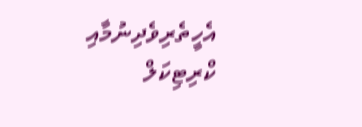އެހީތެރިވެދިނުމާއި ކްރިޓިކަލް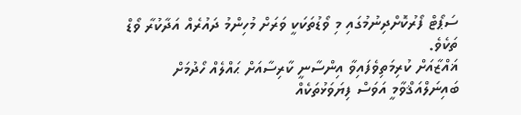ސަޕޯޓް ފޯރުކޮށްދިނުމުގައި މި ވޯޑުތަކަކީ ވަރަށް މުހިންމު ދައުރެއް އަދާކުރާ ވޯޑް ތަކެވެ.
ޣައްޒާއަށް ކުރިމަތިވެފައިވާ އިންސާނީ ކާރިސާއަށް ޙައްލެއް ހޯދުމަށް ބައިނަލްއަޤްވާމީ އަވަސް ފިޔަވަޅުތަކެއް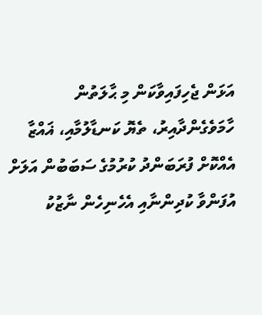އަޅަން ޖެހިފައިވާކަން މި ޙާލަތުން ހާމަވެގެންދާއިރު، ތެޔޮ ކަނޑާލުމާއި، ޣައްޒާ އެއްކޮށް ފުރަބަންދު ކުރުމުގެ ސަބަބުން އަލަށް އުފަންވާ ކުދިންނާއި އެހެނިހެން ނާޒުކު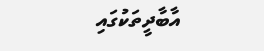އާބާދީތަކުގައި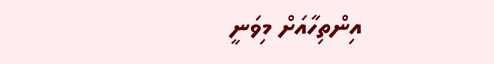އިންތިހާއަށް މިވަނީ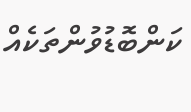ކަންބޮޑުވުންތަކެއް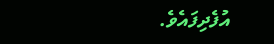އުފެދިފައެވެ.